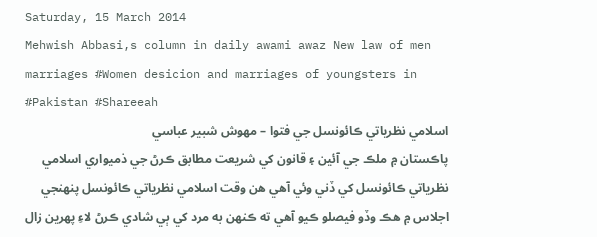Saturday, 15 March 2014
Mehwish Abbasi,s column in daily awami awaz New law of men marriages #Women desicion and marriages of youngsters in #Pakistan #Shareeah
اسلامي نظرياتي ڪائونسل جي فتوا – مهوش شبير عباسي
پاڪستان ۾ ملڪ جي آئين ۽ قانون کي شريعت مطابق ڪرڻ جي ذميواري اسلامي نظرياتي ڪائونسل کي ڏني وئي آهي هن وقت اسلامي نظرياتي ڪائونسل پنهنجي اجلاس ۾ هڪ وڏو فيصلو ڪيو آهي ته ڪنهن به مرد کي ٻي شادي ڪرڻ لاءِ پهرين زال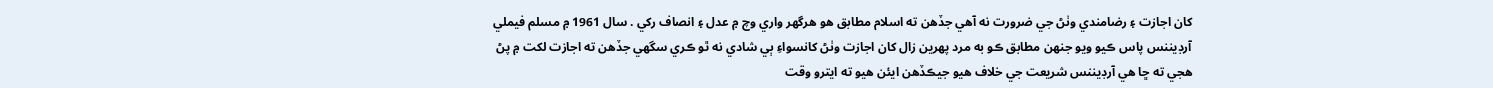کان اجازت ۽ رضامندي وٺڻ جي ضرورت نه آهي جڏهن ته اسلام مطابق هو هرگھر واري وچ ۾ عدل ۽ انصاف رکي . سال 1961 ۾ مسلم فيملي آرڊيننس پاس ڪيو ويو جنهن مطابق ڪو به مرد پهرين زال کان اجازت وٺڻ کانسواءِ ٻي شادي نه ٿو ڪري سگھي جڏهن ته اجازت لکت ۾ پڻ هجي ته ڇا هي آرڊيننس شريعت جي خلاف هيو جيڪڏهن ايئن هيو ته ايترو وقت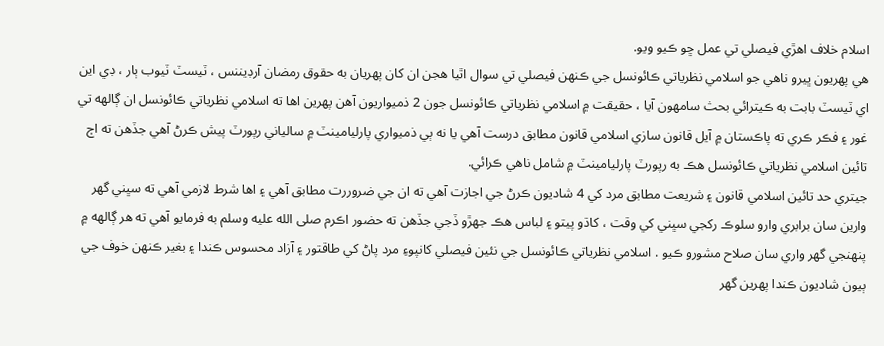اسلام خلاف اهڙي فيصلي تي عمل ڇو ڪيو ويو.
هي پهريون ڀيرو ناهي جو اسلامي نظرياتي ڪائونسل جي ڪنهن فيصلي تي سوال اٿيا هجن ان کان پهريان به حقوق رمضان آرڊيننس ، ٽيسٽ ٽيوب ٻار ، ڊي اين اي ٽيسٽ بابت به ڪيترائي بحث سامهون آيا ، حقيقت ۾ اسلامي نظرياتي ڪائونسل جون 2 ذميواريون آهن پهرين اها ته اسلامي نظرياتي ڪائونسل ان ڳالهه تي غور ۽ فڪر ڪري ته پاڪستان ۾ آيل قانون سازي اسلامي قانون مطابق درست آهي يا نه ٻي ذميواري پارليامينٽ ۾ سالياني رپورٽ پيش ڪرڻ آهي جڏهن ته اڄ تائين اسلامي نظرياتي ڪائونسل هڪ به رپورٽ پارليامينٽ ۾ شامل ناهي ڪرائي.
جيتري حد تائين اسلامي قانون ۽ شريعت مطابق مرد کي 4 شاديون ڪرڻ جي اجازت آهي ته ان جي ضروررت مطابق آهي ۽ اها شرط لازمي آهي ته سڀني گھر وارين سان برابري وارو سلوڪ رکجي سڀني کي وقت ، کاڌو پيتو ۽ لباس هڪ جهڙو ڏجي جڏهن ته حضور اڪرم صلى الله عليه وسلم به فرمايو آهي ته هر ڳالهه ۾ پنهنجي گھر واري سان صلاح مشورو ڪيو . اسلامي نظرياتي ڪائونسل جي نئين فيصلي کانپوءِ مرد پاڻ کي طاقتور ۽ آزاد محسوس ڪندا ۽ بغير ڪنهن خوف جي ٻيون شاديون ڪندا پهرين گھر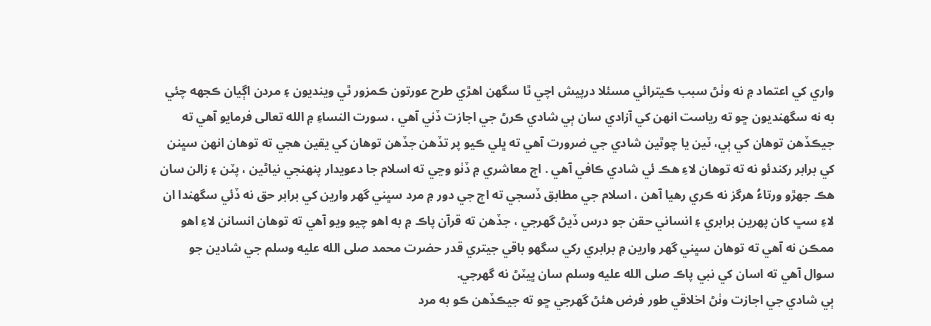واري کي اعتماد ۾ نه وٺڻ سبب ڪيترائي مسئلا درپيش اچي ٿا سگھن اهڙي طرح عورتون ڪمزور ٿي وينديون ۽ مردن اڳيان ڪجھه چئي به نه سگھنديون ڇو ته رياست انهن کي آزادي سان ٻي شادي ڪرڻ جي اجازت ڏني آهي ، سورت النساءِ ۾ الله تعالى فرمايو آهي ته جيڪڏهن توهان کي ٻي، ٽين يا چوٿين شادي جي ضرورت آهي ته ڀلي ڪيو پر تڏهن جڏهن توهان کي يقين هجي ته توهان انهن سڀنن کي برابر رکندئو نه ته توهان لاءِ هڪ ئي شادي ڪافي آهي . اڄ معاشري ۾ ڏٺو وڃي ته اسلام جا دعويدار پنهنجي نياڻين ، پٽن ۽ زالن سان هڪ جهڙو ورتاءُ هرگز نه ڪري رهيا آهن ، اسلام جي مطابق ڏسجي ته اڄ جي دور ۾ مرد سڀني گھر وارين کي برابر حق نه ڏئي سگھندا ان لاءِ سڀ کان پهرين برابري ۽ انساني حقن جو درس ڏيڻ گھرجي ، جڏهن ته قرآن پاڪ ۾ به اهو چيو ويو آهي ته توهان انسانن لاءِ اهو ممڪن نه آهي ته توهان سڀني گھر وارين ۾ برابري رکي سگھو باقي جيتري قدر حضرت محمد صلى الله عليه وسلم جي شادين جو سوال آهي ته اسان کي نبي پاڪ صلى الله عليه وسلم سان ڀيٽڻ نه گھرجي.
ٻي شادي جي اجازت وٺڻ اخلاقي طور فرض هئڻ گھرجي ڇو ته جيڪڏهن ڪو به مرد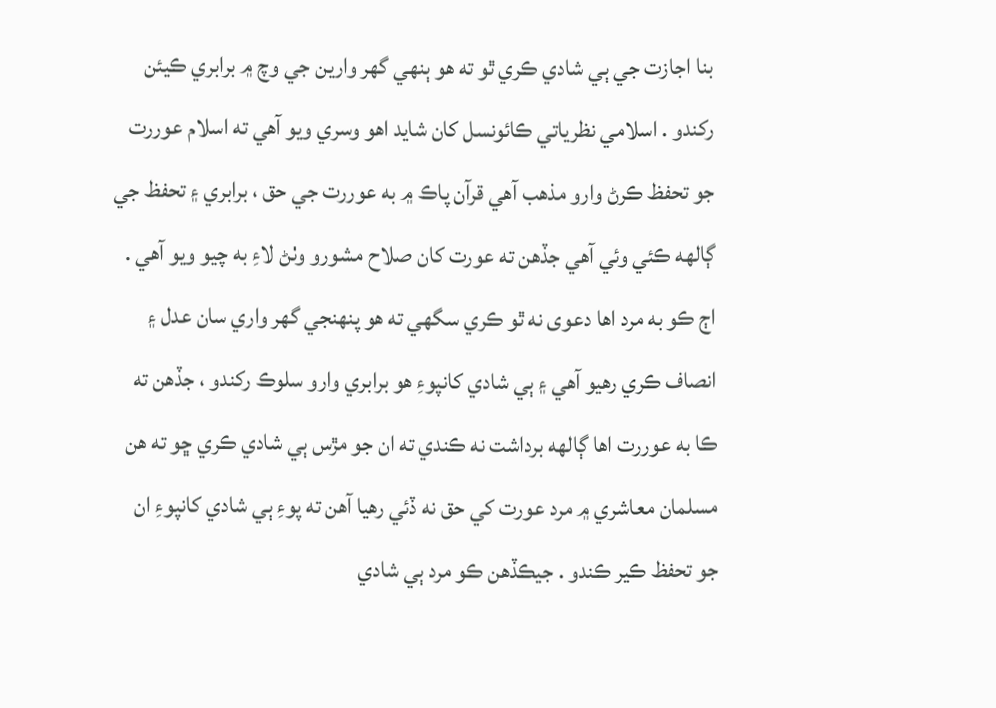بنا اجازت جي ٻي شادي ڪري ٿو ته هو ٻنهي گھر وارين جي وچ ۾ برابري ڪيئن رکندو . اسلامي نظرياتي ڪائونسل کان شايد اهو وسري ويو آهي ته اسلام عوررت جو تحفظ ڪرڻ وارو مذهب آهي قرآن پاڪ ۾ به عوررت جي حق ، برابري ۽ تحفظ جي ڳالهه ڪئي وئي آهي جڏهن ته عورت کان صلاح مشورو وٺڻ لاءِ به چيو ويو آهي . اڄ ڪو به مرد اها دعوى نه ٿو ڪري سگھي ته هو پنهنجي گھر واري سان عدل ۽ انصاف ڪري رهيو آهي ۽ ٻي شادي کانپوءِ هو برابري وارو سلوڪ رکندو ، جڏهن ته ڪا به عوررت اها ڳالهه برداشت نه ڪندي ته ان جو مڙس ٻي شادي ڪري ڇو ته هن مسلمان معاشري ۾ مرد عورت کي حق نه ڏئي رهيا آهن ته پوءِ ٻي شادي کانپوءِ ان جو تحفظ ڪير ڪندو . جيڪڏهن ڪو مرد ٻي شادي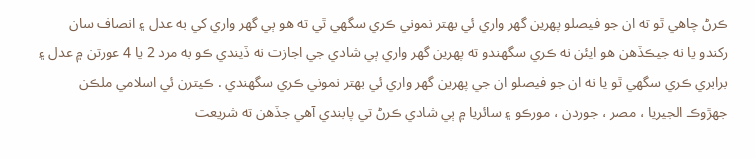ڪرڻ چاهي ٿو ته ان جو فيصلو پهرين گھر واري ئي بهتر نموني ڪري سگھي ٿي ته هو ٻي گھر واري کي به عدل ۽ انصاف سان رکندو يا نه جيڪڏهن هو ايئن نه ڪري سگھندو ته پهرين گھر واري ٻي شادي جي اجازت نه ڏيندي ڪو به مرد 2 يا 4 عورتن ۾ عدل ۽ برابري ڪري سگھي ٿو يا نه ان جو فيصلو ان جي پهرين گھر واري ئي بهتر نموني ڪري سگھندي . ڪيترن ئي اسلامي ملڪن جهڙوڪ الجيريا ، مصر ، جوردن ، مورڪو ۽ سائريا ۾ ٻي شادي ڪرڻ تي پابندي آهي جڏهن ته شريعت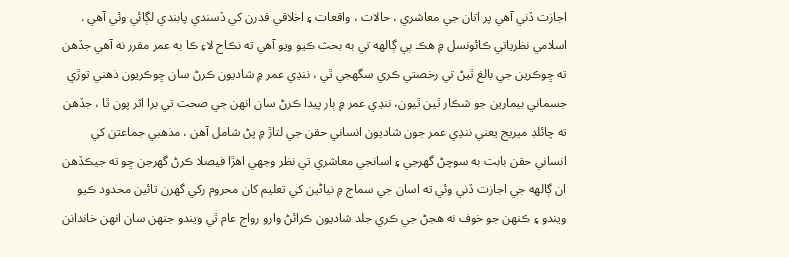اجازت ڏني آهي پر اتان جي معاشري ، حالات ، واقعات ۽ اخلاقي قدرن کي ڏسندي پابندي لڳائي وئي آهي .
اسلامي نظرياتي ڪائونسل ۾ هڪ ٻي ڳالهه تي به بحث ڪيو ويو آهي ته نڪاح لاءِ ڪا به عمر مقرر نه آهي جڏهن ته ڇوڪرين جي بالغ ٿيڻ تي رخصتي ڪري سگھجي ٿي ، ننڍي عمر ۾ شاديون ڪرڻ سان ڇوڪريون ذهني توڙي جسماني بيمارين جو شڪار ٿين ٿيون، ننڍي عمر ۾ ٻار پيدا ڪرڻ سان انهن جي صحت تي برا اثر پون ٿا ، جڏهن ته چائلڊ ميريج يعني ننڍي عمر جون شاديون انساني حقن جي لتاڙ ۾ پڻ شامل آهن ، مذهبي جماعتن کي انساني حقن بابت به سوچڻ گھرجي ۽ اسانجي معاشري تي نظر وجھي اهڙا فيصلا ڪرڻ گھرجن ڇو ته جيڪڏهن ان ڳالهه جي اجازت ڏني وئي ته اسان جي سماج ۾ نياڻين کي تعليم کان محروم رکي گھرن تائين محدود ڪيو ويندو ۽ ڪنهن جو خوف نه هجڻ جي ڪري جلد شاديون ڪرائڻ وارو رواج عام ٿي ويندو جنهن سان انهن خاندانن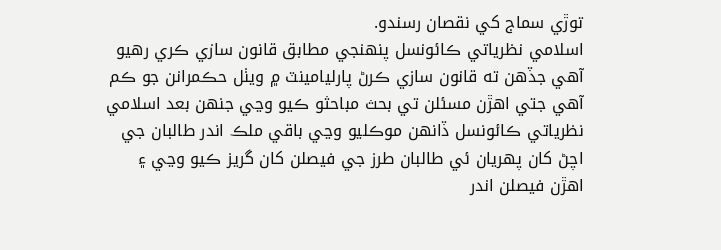توڙي سماج کي نقصان رسندو.
اسلامي نظرياتي ڪائونسل پنهنجي مطابق قانون سازي ڪري رهيو آهي جڏهن ته قانون سازي ڪرڻ پارليامينٽ ۾ ويٺل حڪمرانن جو ڪم آهي جتي اهڙن مسئلن تي بحث مباحثو ڪيو وڃي جنهن بعد اسلامي نظرياتي ڪائونسل ڏانهن موڪليو وڃي باقي ملڪ اندر طالبان جي اچڻ کان پهريان ئي طالبان طرز جي فيصلن کان گريز ڪيو وڃي ۽ اهڙن فيصلن اندر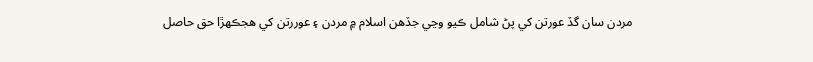مردن سان گڏ عورتن کي پڻ شامل ڪيو وڃي جڏهن اسلام ۾ مردن ۽ عوررتن کي هجڪهڙا حق حاصل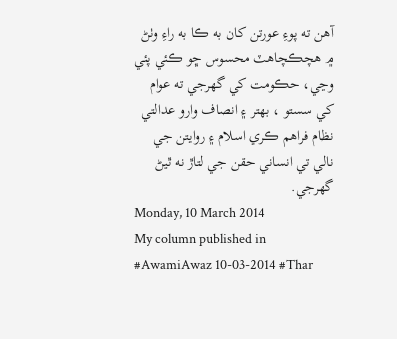آهن ته پوءِ عورتن کان به ڪا به راءِ وٺڻ ۾ هچڪچاهٽ محسوس ڇو ڪئي پئي وڃي، حڪومت کي گھرجي ته عوام کي سستو ، بهتر ۽ انصاف وارو عدالتي نظام فراهم ڪري اسلام ۽ روايتن جي نالي تي انساني حقن جي لتاڙ نه ٿيڻ گھرجي.
Monday, 10 March 2014
My column published in #AwamiAwaz 10-03-2014 #Thar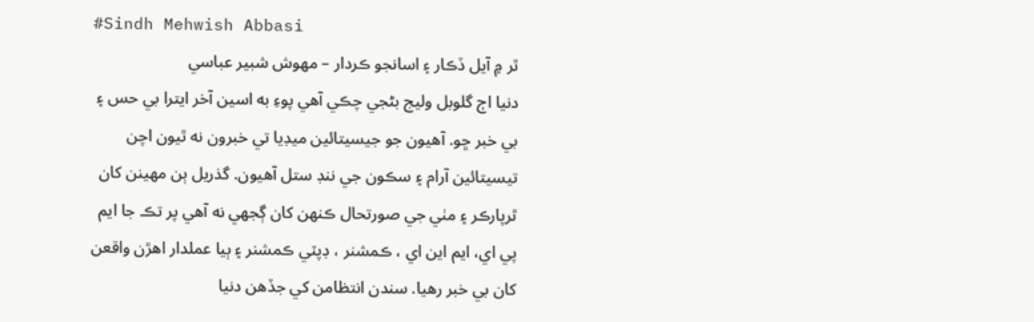#Sindh Mehwish Abbasi
ٿر ۾ آيل ڏڪار ۽ اسانجو ڪردار – مهوش شبير عباسي
دنيا اڄ گلوبل وليج بڻجي چڪي آهي پوءِ به اسين آخر ايترا بي حس ۽ بي خبر ڇو. آهيون جو جيسيتائين ميڊيا تي خبرون نه ٿيون اچن تيسيتائين آرام ۽ سڪون جي ننڊ ستل آهيون. گذريل ٻن مهينن کان ٿرپارڪر ۽ مٺي جي صورتحال ڪنهن کان ڳجھي نه آهي پر تڪ جا ايم پي اي، ايم اين اي ، ڪمشنر ، ڊپٽي ڪمشنر ۽ ٻيا عملدار اهڙن واقعن کان بي خبر رهيا. سندن انتظامن کي جڏهن دنيا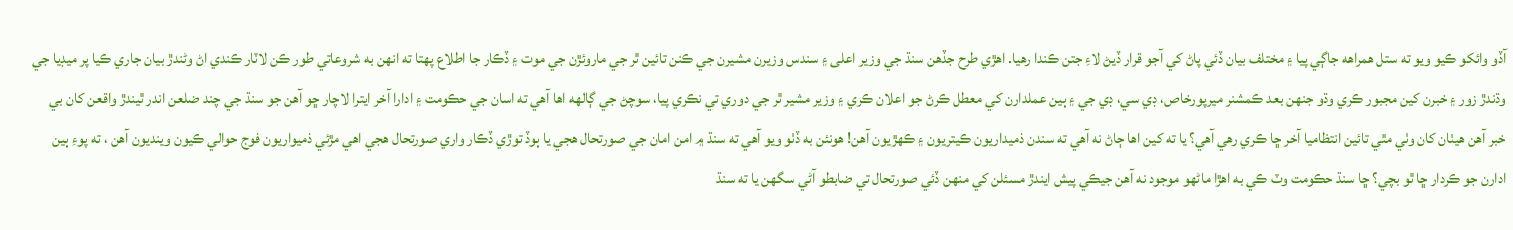آڏو وائکو ڪيو ويو ته ستل همراهه جاڳي پيا ۽ مختلف بيان ڏئي پاڻ کي آجو قرار ڏيڻ لاءِ جتن ڪندا رهيا. اهڙي طرح جڏهن سنڌ جي وزير اعلى ۽ سندس وزيرن مشيرن جي ڪنن تائين ٿر جي ماروئڙن جي موت ۽ ڏڪار جا اطلاع پهتا ته انهن به شروعاتي طور ڪن لاٽار ڪندي اڻ وڻندڙ بيان جاري ڪيا پر ميڊيا جي وڌندڙ زور ۽ خبرن کين مجبور ڪري وڌو جنهن بعد ڪمشنر ميرپورخاص، ڊي سي، ڊي جي ۽ ٻين عملدارن کي معطل ڪرڻ جو اعلان ڪري ۽ وزير مشير ٿر جي دوري تي نڪري پيا، سوچڻ جي ڳالهه اها آهي ته اسان جي حڪومت ۽ ادارا آخر ايترا لاچار ڇو آهن جو سنڌ جي چند ضلعن اندر ٿيندڙ واقعن کان بي خبر آهن هيٺان کان وٺي مٿي تائين انتظاميا آخر ڇا ڪري رهي آهي؟ يا ته کين اها ڄاڻ نه آهي ته سندن ذميداريون ڪيتريون ۽ ڪهڙيون آهن! هونئن به ڏٺو ويو آهي ته سنڌ ۾ امن امان جي صورتحال هجي يا ٻوڏ توڙي ڏڪار واري صورتحال هجي اهي مڙئي ذميواريون فوج حوالي ڪيون وينديون آهن ، ته پوءِ ٻين ادارن جو ڪردار ڇا ٿو بچي؟ ڇا سنڌ حڪومت وٽ ڪي به اهڙا ماڻهو موجود نه آهن جيڪي پيش ايندڙ مسئلن کي منهن ڏئي صورتحال تي ضابطو آڻي سگھن يا ته سنڌ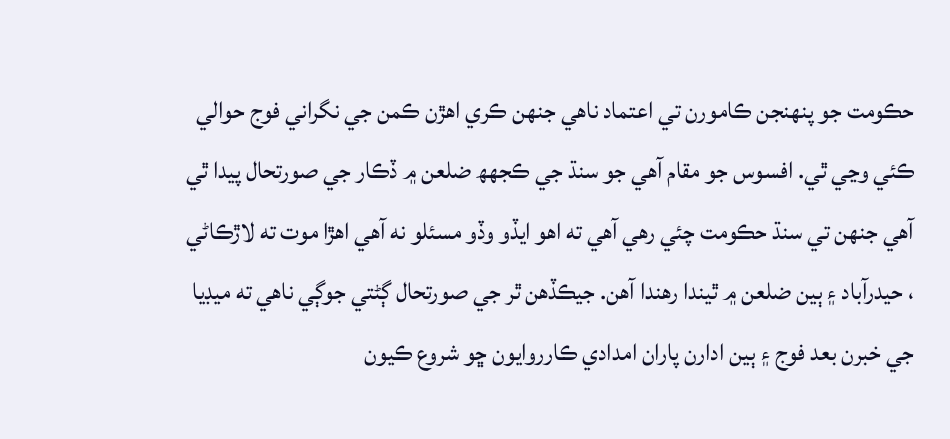حڪومت جو پنهنجن ڪامورن تي اعتماد ناهي جنهن ڪري اهڙن ڪمن جي نگراني فوج حوالي ڪئي وڃي ٿي. افسوس جو مقام آهي جو سنڌ جي ڪجهھ ضلعن ۾ ڏڪار جي صورتحال پيدا ٿي آهي جنهن تي سنڌ حڪومت چئي رهي آهي ته اهو ايڏو وڏو مسئلو نه آهي اهڙا موت ته لاڙڪاڻي ، حيدرآباد ۽ ٻين ضلعن ۾ ٿيندا رهندا آهن. جيڪڏهن ٿر جي صورتحال ڳڻتي جوڳي ناهي ته ميڊيا جي خبرن بعد فوج ۽ ٻين ادارن پاران امدادي ڪارروايون ڇو شروع ڪيون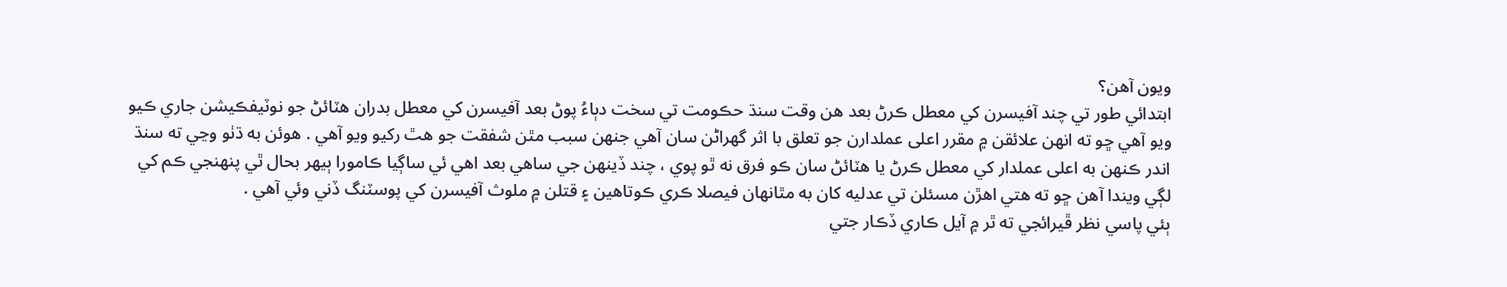ويون آهن؟
ابتدائي طور تي چند آفيسرن کي معطل ڪرڻ بعد هن وقت سنڌ حڪومت تي سخت دٻاءُ پوڻ بعد آفيسرن کي معطل بدران هٽائڻ جو نوٽيفڪيشن جاري ڪيو ويو آهي ڇو ته انهن علائقن ۾ مقرر اعلى عملدارن جو تعلق با اثر گھراڻن سان آهي جنهن سبب مٿن شفقت جو هٿ رکيو ويو آهي . هوئن به ڌٺو وڃي ته سنڌ اندر ڪنهن به اعلى عملدار کي معطل ڪرڻ يا هٽائڻ سان ڪو فرق نه ٿو پوي ، چند ڏينهن جي ساهي بعد اهي ئي ساڳيا ڪامورا ٻيهر بحال ٿي پنهنجي ڪم کي لڳي ويندا آهن ڇو ته هتي اهڙن مسئلن تي عدليه کان به مٿانهان فيصلا ڪري ڪوتاهين ۽ قتلن ۾ ملوث آفيسرن کي پوسٽنگ ڏني وئي آهي .
ٻئي پاسي نظر ڦيرائجي ته ٿر ۾ آيل ڪاري ڏڪار جتي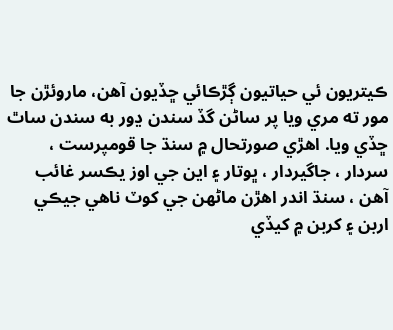ڪيتريون ئي حياتيون ڳڙڪائي ڇڏيون آهن، ماروئڙن جا مور ته مري ويا پر ساڻن گڏ سندن ڍور به سندن ساٿ ڇڏي ويا. اهڙي صورتحال ۾ سنڌ جا قومپرست ، سردار ، جاگيردار ، ڀوتار ۽ اين جي اوز يڪسر غائب آهن ، سنڌ اندر اهڙن ماڻهن جي کوٽ ناهي جيڪي اربن ۽ کربن ۾ کيڏي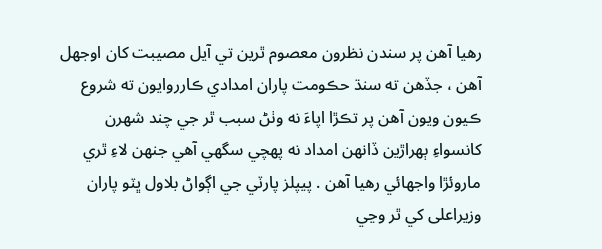رهيا آهن پر سندن نظرون معصوم ٿرين تي آيل مصيبت کان اوجھل آهن ، جڏهن ته سنڌ حڪومت پاران امدادي ڪارروايون ته شروع ڪيون ويون آهن پر تڪڙا اپاءَ نه وٺڻ سبب ٿر جي چند شهرن کانسواءِ ٻهراڙين ڏانهن امداد نه پهچي سگھي آهي جنهن لاءِ ٿري ماروئڙا واجھائي رهيا آهن . پيپلز پارٽي جي اڳواڻ بلاول ڀٽو پاران وزيراعلى کي ٿر وڃي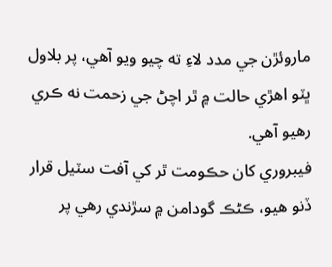ماروئڙن جي مدد لاءِ ته چيو ويو آهي، پر بلاول ڀٽو اهڙي حالت ۾ ٿر اچڻ جي زحمت نه ڪري رهيو آهي.
فيبروري کان حڪومت ٿر کي آفت سٽيل قرار ڏنو هيو، ڪڻڪ گودامن ۾ سڙندي رهي پر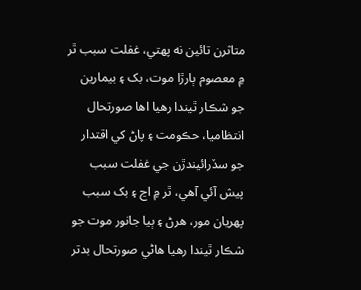متاثرن تائين نه پهتي، غفلت سبب ٿر ۾ معصوم ٻارڙا موت، بک ۽ بيمارين جو شڪار ٿيندا رهيا اها صورتحال انتظاميا، حڪومت ۽ پاڻ کي اقتدار جو سڏرائيندڙن جي غفلت سبب پيش آئي آهي، ٿر ۾ اڃ ۽ بک سبب پهريان مور، هرڻ ۽ ٻيا جانور موت جو شڪار ٿيندا رهيا هاڻي صورتحال بدتر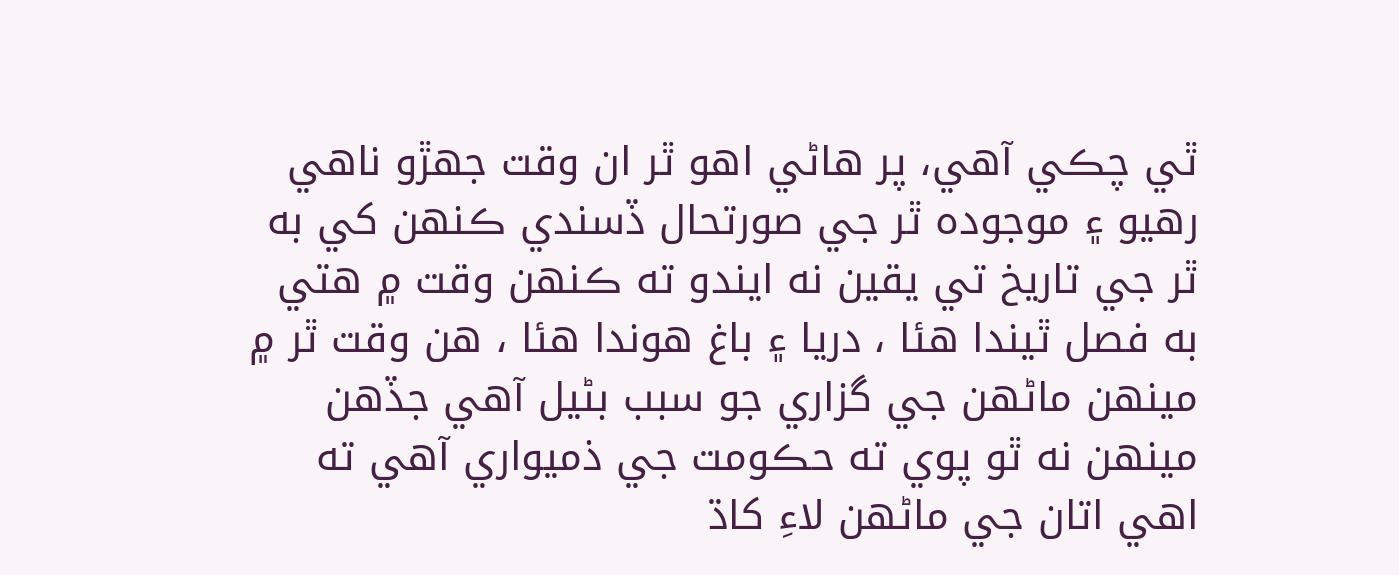ٿي چڪي آهي، پر هاڻي اهو ٿر ان وقت جهڙو ناهي رهيو ۽ موجوده ٿر جي صورتحال ڏسندي ڪنهن کي به ٿر جي تاريخ تي يقين نه ايندو ته ڪنهن وقت ۾ هتي به فصل ٿيندا هئا ، دريا ۽ باغ هوندا هئا ، هن وقت ٿر ۾ مينهن ماڻهن جي گزاري جو سبب بڻيل آهي جڏهن مينهن نه ٿو پوي ته حڪومت جي ذميواري آهي ته اهي اتان جي ماڻهن لاءِ کاڌ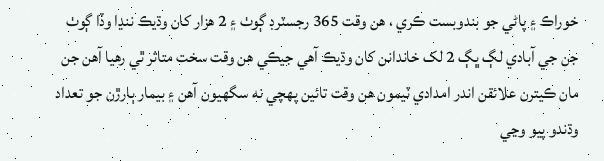خوراڪ ۽ پاڻي جو بندوبست ڪري ، هن وقت 365 رجسٽرڊ ڳوٺ ۽ 2 هزار کان وڌيڪ ننڍا وڏا ڳوٺ جن جي آبادي لڳ ڀڳ 2 لک خاندانن کان وڌيڪ آهي جيڪي هن وقت سخت متاثر ٿي رهيا آهن جن مان ڪيترن علائقن اندر امدادي ٽيمون هن وقت تائين پهچي نه سگھيون آهن ۽ بيمار ٻارڙن جو تعداد وڌندو پيو وڃي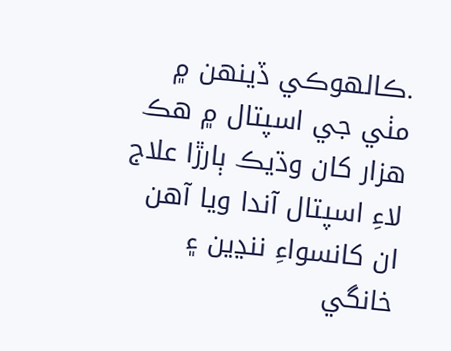.ڪالهوڪي ڏينهن ۾ مٺي جي اسپتال ۾ هڪ هزار کان وڌيڪ ٻارڙا علاج لاءِ اسپتال آندا ويا آهن ان کانسواءِ ننڍين ۽ خانگي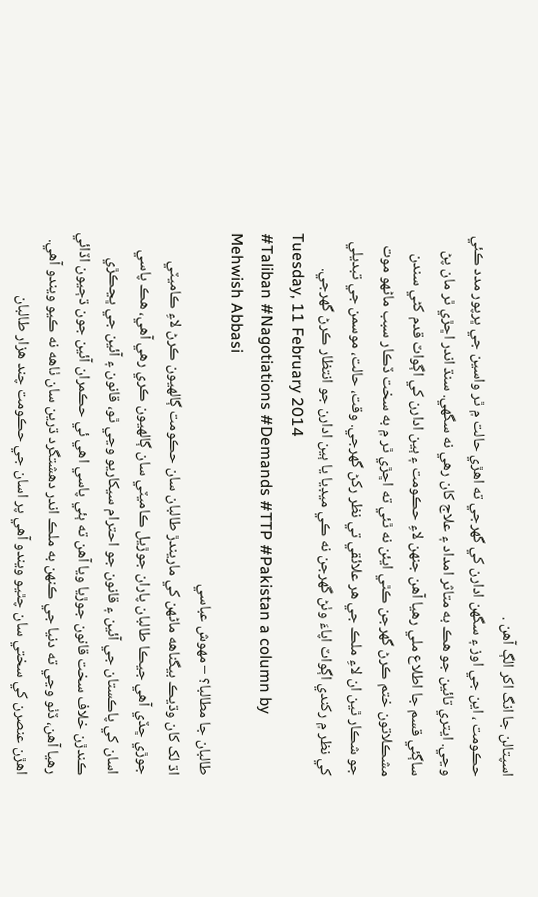اسپتالن جا انگ اکر الڳ آهن .
حڪومت ، اين جي اوز ۽ سگھن ادارن کي گھرجي ته اهڙي حالت ۾ ٿر واسين جي ڀرپور مدد ڪئي وڃي. ايتري تائين جو هڪ به متاثر امداد ۽ علاج کان رهي نه سگھي. سنڌ اندر اڇڙي ٿر مان پڻ ساڳئي قسم جا اطلاع ملي رهيا آهن جنهن لاءِ حڪومت ۽ ٻين ادارن کي اڳواٽ قدم کڻي سندن مشڪلاتون ختم ڪرڻ گھرجن ڪٿي ايئن نه ٿئي ته اڇڙي ٿر ۾ به سخت ڏڪار سبب ماڻهو موت جو شڪار ٿين ان لاءِ ملڪ جي هر علائقي تي نظر رکڻ گھرجي. وقت، حالت، موسمن جي تبديلي کي نظر ۾ رکندي اڳواٽ اپاءَ وٺڻ گھرجن نه ڪي ميڊيا يا ٻين ادارن جو انتظار ڪرڻ گھرجي.
Tuesday, 11 February 2014
#Taliban #Nagotiations #Demands #TTP #Pakistan a column by Mehwish Abbasi
طالبان جا مطالبا؟ – مهوش عباسي
اڌ لک کان وڌيڪ بيگناهه ماڻهن کي ماريندڙ طالبان سان حڪومت ڳالهيون ڪرڻ لاءِ ڪاميٽي جوڙي ڇڏي آهي جيڪا طالبان پاران جوڙيل ڪاميٽي سان ڳالهيون ڪري رهي آهي، هڪ پاسي اسان کي پاڪستان جي آئين ۽ قانون جو احترام سيکاريو وڃي ٿو، قانون ۽ آئين جي ڀڃڪڙي ڪندڙن خلاف سخت قانون جوڙيا ويا آهن ته ٻئي پاسي اهي ئي حڪمران آئين جون ڌڄيون اڏائي رهيا آهن، ڏٺو وڃي ته دنيا جي ڪنهن به ملڪ اندر دهشتگرد ڌرين سان ٺاهه نه ڪيو ويندو آهي. اهڙن عنصرن کي سختي سان چٿيو ويندو آهي پر اسان جي حڪومت چند هزار طالبان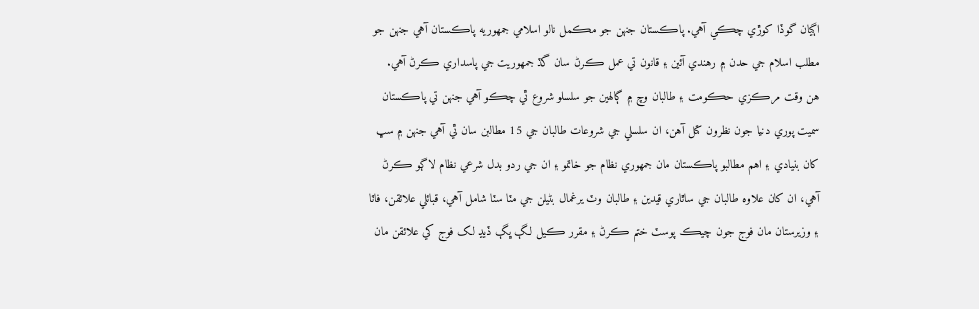اڳيان گوڏا کوڙي چڪي آهي. پاڪستان جنهن جو مڪمل نالو اسلامي جمهوريه پاڪستان آهي جنهن جو مطلب اسلام جي حدن ۾ رهندي آئين ۽ قانون تي عمل ڪرڻ سان گڏ جمهوريت جي پاسداري ڪرڻ آهي.
هن وقت مرڪزي حڪومت ۽ طالبان وچ ۾ ڳالهين جو سلسلو شروع ٿي چڪو آهي جنهن تي پاڪستان سميت پوري دنيا جون نظرون کتل آهن، ان سلسلي جي شروعات طالبان جي 15 مطالبن سان ٿي آهي جنهن ۾ سڀ کان بنيادي ۽ اهم مطالبو پاڪستان مان جمهوري نظام جو خاتمو ۽ ان جي ردو بدل شرعي نظام لاڳو ڪرڻ آهي، ان کان علاوه طالبان جي ساٿاري قيدين ۽ طالبان وٽ يرغمال بڻيلن جي مٽا سٽا شامل آهي، قبائلي علائقن، فاٽا ۽ وزيرستان مان فوج جون چيڪ پوسٽ ختم ڪرڻ ۽ مقرر ڪيل لڳ ڀڳ ڏيڍ لک فوج کي علائقن مان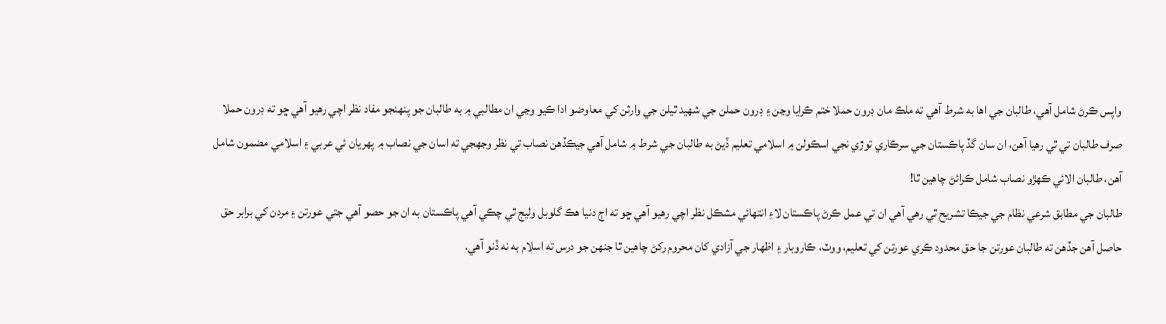واپس ڪرڻ شامل آهي، طالبان جي اها به شرط آهي ته ملڪ مان ڊرون حملا ختم ڪرايا وڃن ۽ ڊرون حملن جي شهيد ٿيلن جي وارثن کي معاوضو ادا ڪيو وڃي ان مطالبي ۾ به طالبان جو پنهنجو مفاد نظر اچي رهيو آهي ڇو ته ڊرون حملا صرف طالبان تي ٿي رهيا آهن، ان سان گڏ پاڪستان جي سرڪاري توڙي نجي اسڪولن ۾ اسلامي تعليم ڏيڻ به طالبان جي شرط ۾ شامل آهي جيڪڏهن نصاب تي نظر وجھجي ته اسان جي نصاب ۾ پهريان ئي عربي ۽ اسلامي مضمون شامل آهن، طالبان الائي ڪهڙو نصاب شامل ڪرائڻ چاهين ٿا!
طالبان جي مطابق شرعي نظام جي جيڪا تشريح ٿي رهي آهي ان تي عمل ڪرڻ پاڪستان لاءِ انتهائي مشڪل نظر اچي رهيو آهي ڇو ته اڄ دنيا هڪ گلوبل وليج ٿي چڪي آهي پاڪستان به ان جو حصو آهي جتي عورتن ۽ مردن کي برابر حق حاصل آهن جڏهن ته طالبان عورتن جا حق محدود ڪري عورتن کي تعليم، ووٽ، ڪاروبار ۽ اظهار جي آزادي کان محروم رکڻ چاهين ٿا جنهن جو درس ته اسلام به نه ڏنو آهي.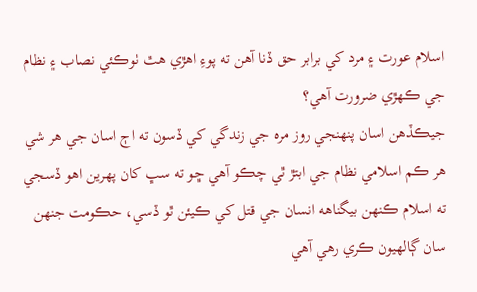اسلام عورت ۽ مرد کي برابر حق ڏنا آهن ته پوءِ اهڙي هٿ ٺوڪئي نصاب ۽ نظام جي ڪهڙي ضرورت آهي؟
جيڪڏهن اسان پنهنجي روز مره جي زندگي کي ڏسون ته اڄ اسان جي هر شي هر ڪم اسلامي نظام جي ابتڙ ٿي چڪو آهي ڇو ته سڀ کان پهرين اهو ڏسجي ته اسلام ڪنهن بيگناهه انسان جي قتل کي ڪيئن ٿو ڏسي، حڪومت جنهن سان ڳالهيون ڪري رهي آهي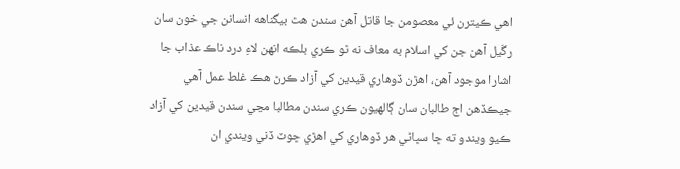اهي ڪيترن ئي معصومن جا قاتل آهن سندن هٿ بيگناهه انسانن جي خون سان رڱيل آهن جن کي اسلام به معاف نه ٿو ڪري بلڪه انهن لاءِ درد ناڪ عذاب جا اشارا موجود آهن، اهڙن ڏوهاري قيدين کي آزاد ڪرڻ هڪ غلط عمل آهي جيڪڏهن اڄ طالبان سان ڳالهيون ڪري سندن مطالبا مڃي سندن قيدين کي آزاد ڪيو ويندو ته ڇا سڀاڻي هر ڏوهاري کي اهڙي ڇوٽ ڏني ويندي ان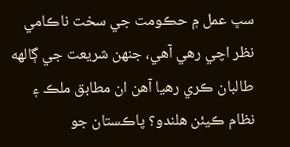سڀ عمل ۾ حڪومت جي سخت ناڪامي نظر اچي رهي آهي، جنهن شريعت جي ڳالهه طالبان ڪري رهيا آهن ان مطابق ملڪ ۽ نظام ڪيئن هلندو؟ پاڪستان جو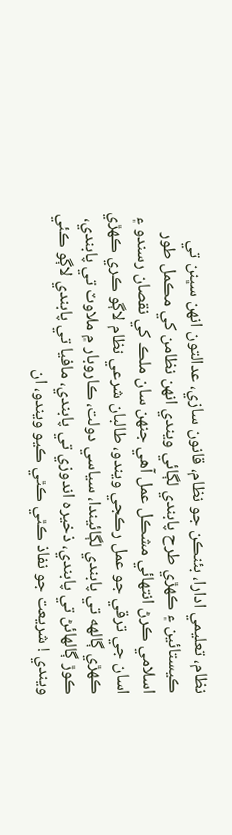نظام، تعليمي ادارا، بئنڪن جو نظام، قانون سازي، عدالتون انهن سڀنن تي ڪيستائين ۽ ڪهڙي طرح پابندي لڳائي ويندي انهن نظامن کي مڪمل طور اسلامي ڪرڻ انتهائي مشڪل عمل آهي جنهن سان ملڪ کي نقصان رسندو ۽ اسان جي ترقي جو عمل رڪجي ويندو، طالبان شرعي نظام لاڳو ڪري ڪهڙي ڪهڙي ڳالهه تي پابندي لڳائيندا، سياسي دولت، ڪاروبار ۾ ملاوٽ تي پابندي، ڪوڙ ڳالهائڻ تي پابندي، ذخيره اندوزي تي پابندي، مافيا تي پابندي لاڳو ڪئي ويندي ! شريعت جو نفاذ ڪٿي ڪٿي ڪيو ويندو، ان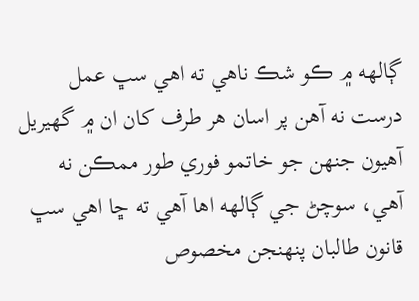ڳالهه ۾ ڪو شڪ ناهي ته اهي سڀ عمل درست نه آهن پر اسان هر طرف کان ان ۾ گھيريل آهيون جنهن جو خاتمو فوري طور ممڪن نه آهي، سوچڻ جي ڳالهه اها آهي ته ڇا اهي سڀ قانون طالبان پنهنجن مخصوص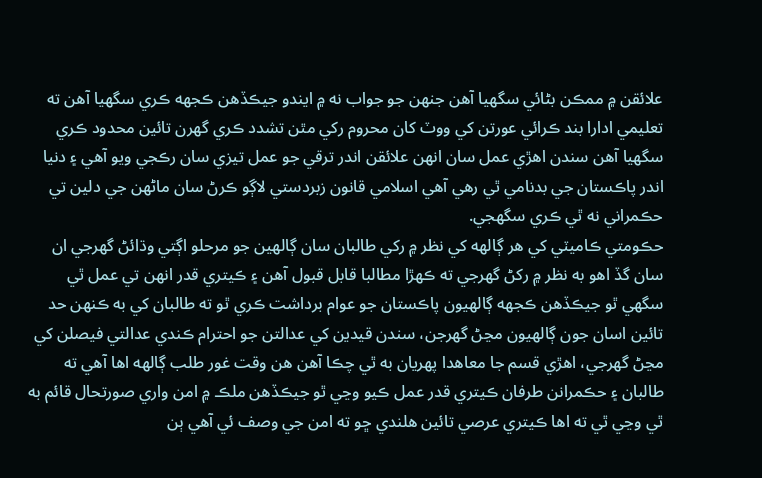علائقن ۾ ممڪن بڻائي سگھيا آهن جنهن جو جواب نه ۾ ايندو جيڪڏهن ڪجهه ڪري سگھيا آهن ته تعليمي ادارا بند ڪرائي عورتن کي ووٽ کان محروم رکي مٿن تشدد ڪري گھرن تائين محدود ڪري سگھيا آهن سندن اهڙي عمل سان انهن علائقن اندر ترقي جو عمل تيزي سان رڪجي ويو آهي ۽ دنيا اندر پاڪستان جي بدنامي ٿي رهي آهي اسلامي قانون زبردستي لاڳو ڪرڻ سان ماڻهن جي دلين تي حڪمراني نه ٿي ڪري سگھجي.
حڪومتي ڪاميٽي کي هر ڳالهه کي نظر ۾ رکي طالبان سان ڳالهين جو مرحلو اڳتي وڌائڻ گھرجي ان سان گڏ اهو به نظر ۾ رکڻ گھرجي ته ڪهڙا مطالبا قابل قبول آهن ۽ ڪيتري قدر انهن تي عمل ٿي سگھي ٿو جيڪڏهن ڪجهه ڳالهيون پاڪستان جو عوام برداشت ڪري ٿو ته طالبان کي به ڪنهن حد تائين اسان جون ڳالهيون مڃڻ گھرجن، سندن قيدين کي عدالتن جو احترام ڪندي عدالتي فيصلن کي مڃڻ گھرجي، اهڙي قسم جا معاهدا پهريان به ٿي چڪا آهن هن وقت غور طلب ڳالهه اها آهي ته طالبان ۽ حڪمرانن طرفان ڪيتري قدر عمل ڪيو وڃي ٿو جيڪڏهن ملڪ ۾ امن واري صورتحال قائم به ٿي وڃي ٿي ته اها ڪيتري عرصي تائين هلندي ڇو ته امن جي وصف ئي آهي ٻن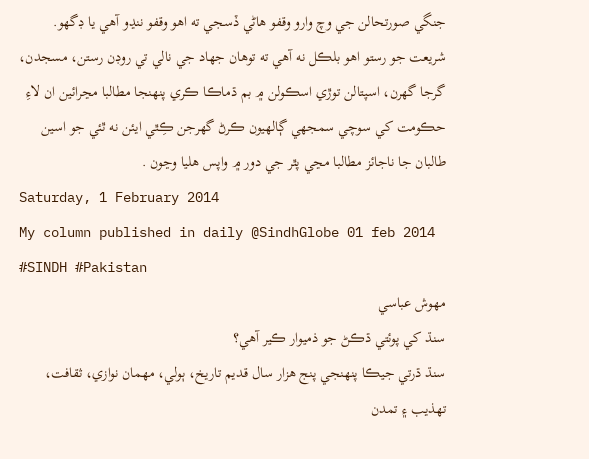جنگي صورتحالن جي وچ وارو وقفو هاڻي ڏسجي ته اهو وقفو ننڍو آهي يا ڊگھو. شريعت جو رستو اهو بلڪل نه آهي ته توهان جهاد جي نالي تي روڊن رستن، مسجدن، گرجا گھرن، اسپتالن توڙي اسڪولن ۾ بم ڌماڪا ڪري پنهنجا مطالبا مڃرائين ان لاءِ حڪومت کي سوچي سمجھي ڳالهيون ڪرڻ گھرجن ڪِٿي ايئن نه ٿئي جو اسين طالبان جا ناجائز مطالبا مڃي پٿر جي دور ۾ واپس هليا وڃون .
Saturday, 1 February 2014
My column published in daily @SindhGlobe 01 feb 2014 #SINDH #Pakistan
مهوش عباسي
سنڌ کي پوئتي ڌڪڻ جو ذميوار ڪير آهي؟
سنڌ ڌرتي جيڪا پنهنجي پنج هزار سال قديم تاريخ، ٻولي، مهمان نوازي، ثقافت، تهذيب ۽ تمدن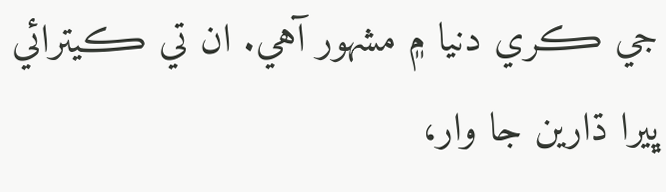جي ڪري دنيا ۾ مشهور آهي. ان تي ڪيترائي ڀيرا ڌارين جا وار،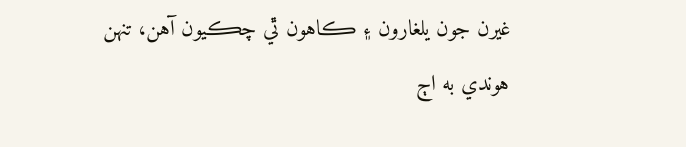غيرن جون يلغارون ۽ ڪاهون ٿي چڪيون آهن، تنهن هوندي به اڄ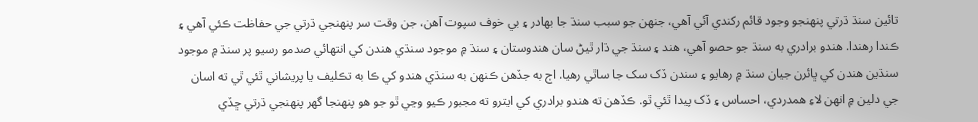تائين سنڌ ڌرتي پنهنجو وجود قائم رکندي آئي آهي، جنهن جو سبب سنڌ جا بهادر ۽ بي خوف سپوت آهن، جن وقت سر پنهنجي ڌرتي جي حفاظت ڪئي آهي ۽ ڪندا رهندا. هندو برادري به سنڌ جو حصو آهي، هند ۽ سنڌ جي ڌار ٿيڻ سان هندوستان ۽ سنڌ ۾ موجود سنڌي هندن کي انتهائي صدمو رسيو پر سنڌ ۾ موجود سنڌين هندن کي ڀائرن جيان سنڌ ۾ رهايو ۽ سندن ڏک سک جا ساٿي رهيا. اڄ به جڏهن ڪنهن به سنڌي هندو کي ڪا به تڪليف يا پريشاني ٿئي ٿي ته اسان جي دلين ۾ انهن لاءِ همدردي، احساس ۽ ڏک پيدا ٿئي ٿو. ڪڏهن ته هندو برادري کي ايترو ته مجبور ڪيو وڃي ٿو جو هو پنهنجا گھر پنهنجي ڌرتي ڇڏي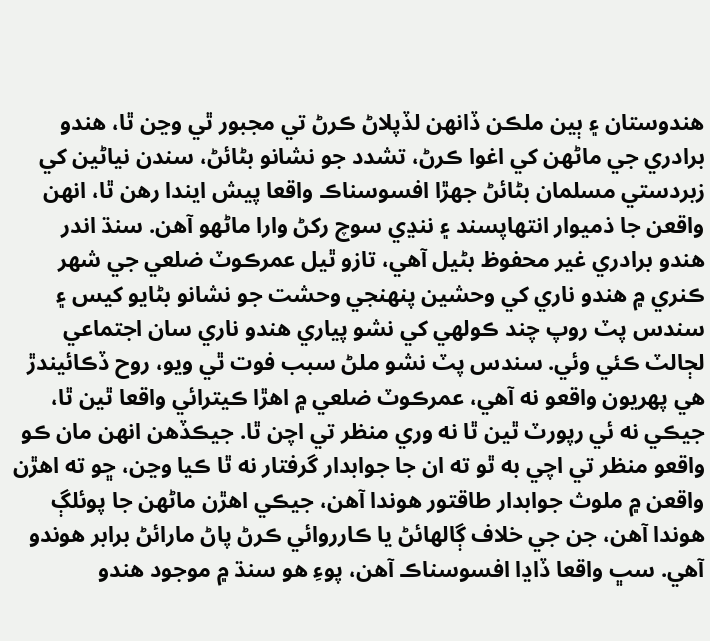هندوستان ۽ ٻين ملڪن ڏانهن لڏپلاڻ ڪرڻ تي مجبور ٿي وڃن ٿا، هندو برادري جي ماڻهن کي اغوا ڪرڻ، تشدد جو نشانو بڻائڻ، سندن نياڻين کي زبردستي مسلمان بڻائڻ جهڙا افسوسناڪ واقعا پيش ايندا رهن ٿا، انهن واقعن جا ذميوار انتهاپسند ۽ ننڍي سوچ رکڻ وارا ماڻهو آهن. سنڌ اندر هندو برادري غير محفوظ بڻيل آهي، تازو ٿيل عمرڪوٽ ضلعي جي شهر ڪنري ۾ هندو ناري کي وحشين پنهنجي وحشت جو نشانو بڻايو کيس ۽ سندس پٽ روپ چند ڪولهي کي نشو پياري هندو ناري سان اجتماعي لڄالٽ ڪئي وئي. سندس پٽ نشو ملڻ سبب فوت ٿي ويو، روح ڏڪائيندڙ هي پهريون واقعو نه آهي، عمرڪوٽ ضلعي ۾ اهڙا ڪيترائي واقعا ٿين ٿا، جيڪي نه ئي رپورٽ ٿين ٿا نه وري منظر تي اچن ٿا. جيڪڏهن انهن مان ڪو واقعو منظر تي اچي به ٿو ته ان جا جوابدار گرفتار نه ٿا ڪيا وڃن، ڇو ته اهڙن واقعن ۾ ملوث جوابدار طاقتور هوندا آهن، جيڪي اهڙن ماڻهن جا پوئلڳ هوندا آهن، جن جي خلاف ڳالهائڻ يا ڪارروائي ڪرڻ پاڻ مارائڻ برابر هوندو آهي. سڀ واقعا ڏاڍا افسوسناڪ آهن، پوءِ هو سنڌ ۾ موجود هندو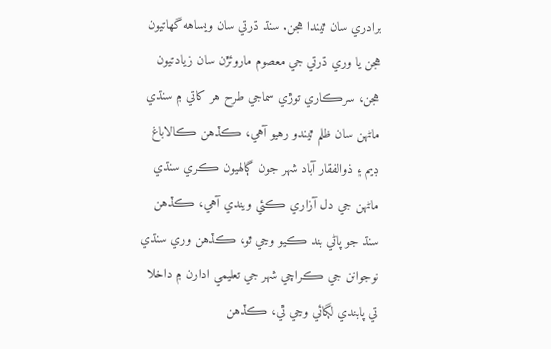برادري سان ٿيندا هجن. سنڌ ڌرتي سان ويساهه گھاتيون هجن يا وري ڌرتي جي معصوم ماروئڙن سان زيادتيون هجن، سرڪاري توڙي سماجي طرح هر کاتي ۾ سنڌي ماڻهن سان ظلم ٿيندو رهيو آهي، ڪڏهن ڪالاباغ ڊيم ۽ ذوالفقار آباد شهر جون ڳالهيون ڪري سنڌي ماڻهن جي دل آزاري ڪئي ويندي آهي، ڪڏهن سنڌ جو پاڻي بند ڪيو وڃي ٿو، ڪڏهن وري سنڌي نوجوانن جي ڪراچي شهر جي تعليمي ادارن ۾ داخلا تي پابندي لڳائي وڃي ٿي، ڪڏهن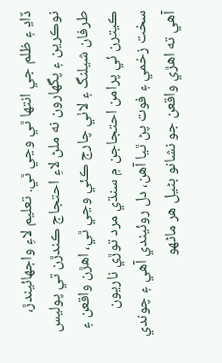ڏاڍ ۽ ظلم جي انتها ٿي وڃي ٿي. تعليم لاءِ واجھائيندڙ، نوڪرين ۽ پگھارون نه ملڻ لاءِ احتجاج ڪندڙن تي پوليس طرفان شيلنگ ۽ لاٺي چارج ڪئي وڃي ٿي، اهڙن واقعن ۽ ڪيترن ئي پرامن احتجاجن ۾ سنڌي مرد توڙي ناريون سخت زخمي ۽ فوت پڻ ٿيا آهن، دل روئيندي آهي ۽ چوندي آهي ته اهڙي واقعن جو نشانو بڻيل هر ماڻهو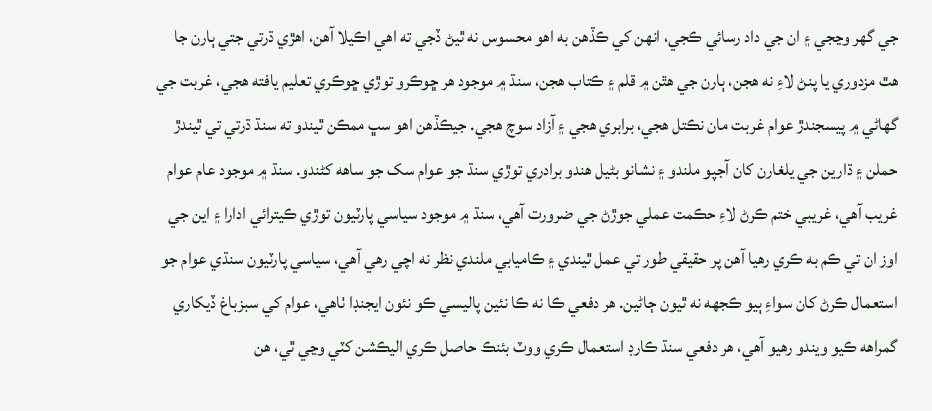جي گھر وڃجي ۽ ان جي داد رسائي ڪجي، انهن کي ڪڏهن به اهو محسوس نه ٿيڻ ڏجي ته اهي اڪيلا آهن، اهڙي ڌرتي جتي ٻارن جا هٿ مزدوري يا پنڻ لاءِ نه هجن، ٻارن جي هٿن ۾ قلم ۽ ڪتاب هجن، سنڌ ۾ موجود هر ڇوڪرو توڙي ڇوڪري تعليم يافته هجي، غربت جي گھاڻي ۾ پيسجندڙ عوام غربت مان نڪتل هجي، برابري هجي ۽ آزاد سوچ هجي. جيڪڏهن اهو سڀ ممڪن ٿيندو ته سنڌ ڌرتي تي ٿيندڙ حملن ۽ ڌارين جي يلغارن کان آجپو ملندو ۽ نشانو بڻيل هندو برادري توڙي سنڌ جو عوام سک جو ساهه کڻندو. سنڌ ۾ موجود عام عوام غريب آهي، غريبي ختم ڪرڻ لاءِ حڪمت عملي جوڙڻ جي ضرورت آهي، سنڌ ۾ موجود سياسي پارٽيون توڙي ڪيترائي ادارا ۽ اين جي اوز ان تي ڪم به ڪري رهيا آهن پر حقيقي طور تي عمل ٿيندي ۽ ڪاميابي ملندي نظر نه اچي رهي آهي، سياسي پارٽيون سنڌي عوام جو استعمال ڪرڻ کان سواءِ ٻيو ڪجھه نه ٿيون ڄاڻين. هر دفعي ڪا نه ڪا نئين پاليسي ڪو نئون ايجنڊا ٺاهي، عوام کي سبزباغ ڏيکاري گمراهه ڪيو ويندو رهيو آهي، هر دفعي سنڌ ڪارڊ استعمال ڪري ووٽ بئنڪ حاصل ڪري اليڪشن کٽي وڃي ٿي، هن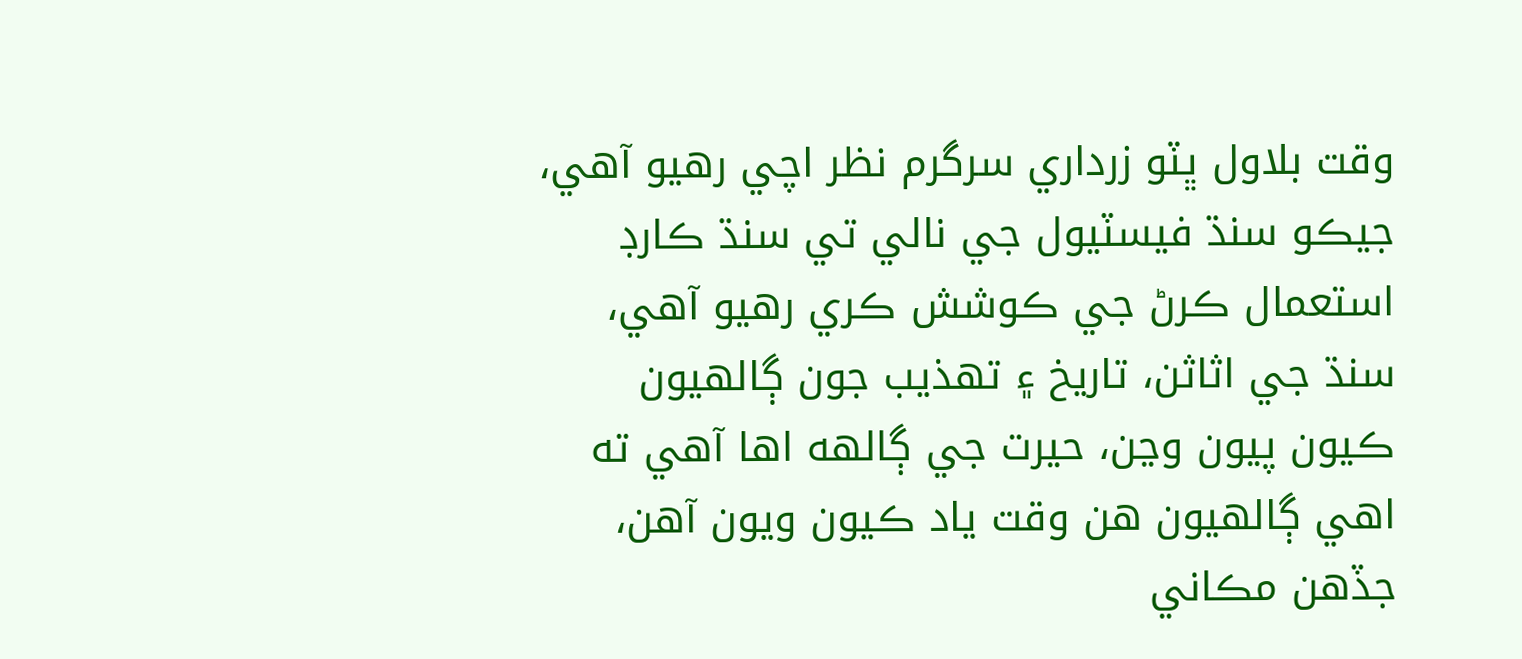وقت بلاول ڀٽو زرداري سرگرم نظر اچي رهيو آهي، جيڪو سنڌ فيسٽيول جي نالي تي سنڌ ڪارڊ استعمال ڪرڻ جي ڪوشش ڪري رهيو آهي، سنڌ جي اثاثن، تاريخ ۽ تهذيب جون ڳالهيون ڪيون پيون وڃن، حيرت جي ڳالهه اها آهي ته اهي ڳالهيون هن وقت ياد ڪيون ويون آهن، جڏهن مڪاني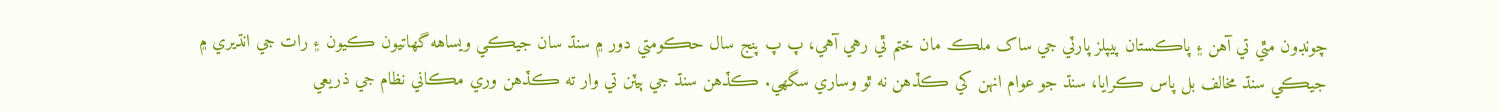چونڊون مٿي تي آهن ۽ پاڪستان پيپلز پارٽي جي ساک ملڪ مان ختم ٿي رهي آهي، پ پ پنج سال حڪومتي دور ۾ سنڌ سان جيڪي ويساهه گھاتيون ڪيون ۽ رات جي انڌيري ۾ جيڪي سنڌ مخالف بل پاس ڪرايا، سنڌ جو عوام انهن کي ڪڏهن نه ٿو وساري سگھي. ڪڏهن سنڌ جي ٻيٽن تي وار ته ڪڏهن وري مڪاني نظام جي ذريعي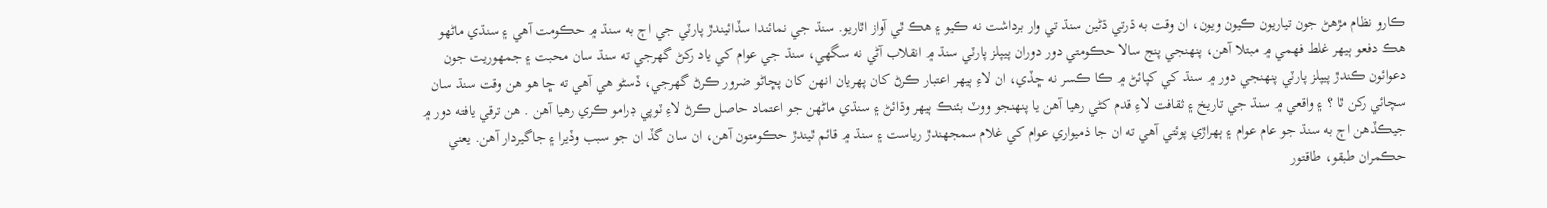ڪارو نظام مڙهڻ جون تياريون ڪيون ويون، ان وقت به ڌرتي ڌڻين سنڌ تي وار برداشت نه ڪيو ۽ هڪ ٿي آواز اٿاريو. سنڌ جي نمائندا سڏائيندڙ پارٽي جي اڄ به سنڌ ۾ حڪومت آهي ۽ سنڌي ماڻهو هڪ دفعو ٻيهر غلط فهمي ۾ مبتلا آهن، پنهنجي پنج سالا حڪومتي دور دوران پيپلز پارٽي سنڌ ۾ انقلاب آڻي نه سگھي، سنڌ جي عوام کي ياد رکڻ گھرجي ته سنڌ سان محبت ۽ جمهوريت جون دعوائون ڪندڙ پيپلز پارٽي پنهنجي دور ۾ سنڌ کي کپائڻ ۾ ڪا ڪسر نه ڇڏي، ان لاءِ ٻيهر اعتبار ڪرڻ کان پهريان انهن کان پڇاڻو ضرور ڪرڻ گھرجي، ڏسڻو هي آهي ته ڇا هو هن وقت سنڌ سان سچائي رکن ٿا ؟ ۽ واقعي ۾ سنڌ جي تاريخ ۽ ثقافت لاءِ قدم کڻي رهيا آهن يا پنهنجو ووٽ بئنڪ ٻيهر وڌائڻ ۽ سنڌي ماڻهن جو اعتماد حاصل ڪرڻ لاءِ ٽوپي ڊرامو ڪري رهيا آهن . هن ترقي يافته دور ۾ جيڪڏهن اڄ به سنڌ جو عام عوام ۽ ٻهراڙي پوئتي آهي ته ان جا ذميواري عوام کي غلام سمجھندڙ رياست ۽ سنڌ ۾ قائم ٿيندڙ حڪومتون آهن، ان سان گڏ ان جو سبب وڏيرا ۽ جاگيردار آهن. يعني حڪمران طبقو، طاقتور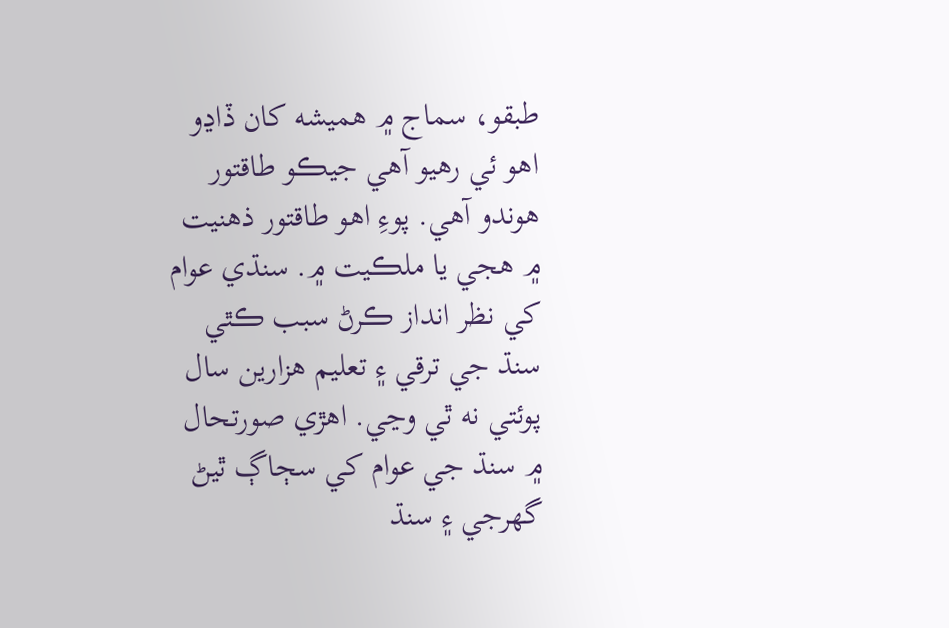طبقو، سماج ۾ هميشه کان ڏاڍو اهو ئي رهيو آهي جيڪو طاقتور هوندو آهي. پوءِ اهو طاقتور ذهنيت ۾ هجي يا ملڪيت ۾. سنڌي عوام کي نظر انداز ڪرڻ سبب ڪٿي سنڌ جي ترقي ۽ تعليم هزارين سال پوئتي نه ٿي وڃي. اهڙي صورتحال ۾ سنڌ جي عوام کي سڄاڳ ٿيڻ گھرجي ۽ سنڌ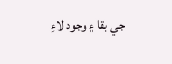جي بقا ۽ وجود لاءِ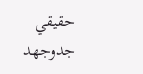حقيقي جدوجهد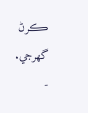ڪرڻ گھرجي.
-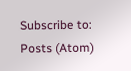Subscribe to:
Posts (Atom)